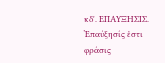κδ'. ΕΠΑΥΞΗΣΙΣ. Ἐπαύξησίς ἐστι φράσις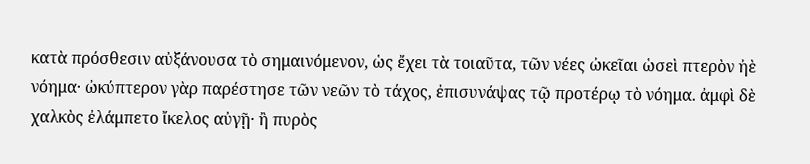κατὰ πρόσθεσιν αὐξάνουσα τὸ σημαινόμενον, ὡς ἔχει τὰ τοιαῦτα, τῶν νέες ὠκεῖαι ὡσεὶ πτερὸν ἠὲ νόημα· ὠκύπτερον γὰρ παρέστησε τῶν νεῶν τὸ τάχος, ἐπισυνάψας τῷ προτέρῳ τὸ νόημα. ἀμφὶ δὲ χαλκὸς ἐλάμπετο ἴκελος αὐγῇ· ἢ πυρὸς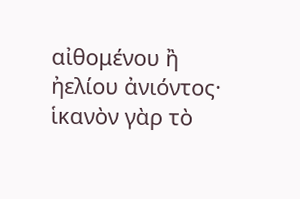αἰθομένου ἢ ἠελίου ἀνιόντος· ἱκανὸν γὰρ τὸ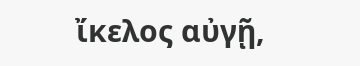ἴκελος αὐγῇ,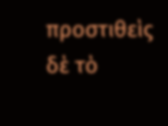προστιθεὶς δὲ τὸ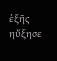ἑξῆς ηὔξησε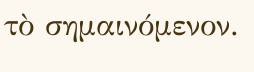τὸ σημαινόμενον.